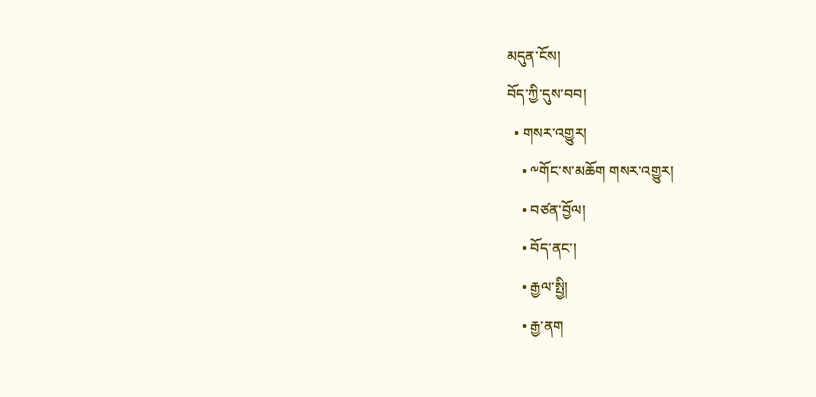མདུན་ངོས།
བོད་ཀྱི་དུས་བབ།
  • གསར་འགྱུར།
    • ༸གོང་ས་མཆོག གསར་འགྱུར།
    • བཙན་བྱོལ།
    • བོད་ནང་།
    • རྒྱལ་སྤྱི།
    • རྒྱ་ནག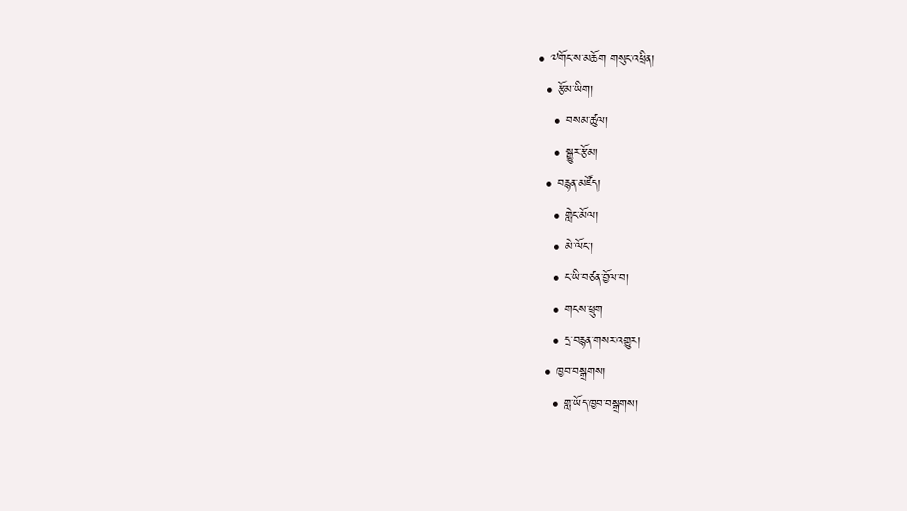• ༧གོང་ས་མཆོག གསུང་འཕྲིན།
  • རྩོམ་ཡིག།
    • བསམ་ཚུལ།
    • སྒྱུར་རྩོམ།
  • བརྙན་མཛོད།
    • གླེང་མོལ།
    • མེ་ལོང་།
    • ང་ཡི་བཙན་བྱོལ་བ།
    • གངས་ཕྲུག
    • དྲ་བརྙན་གསར་འགྱུར།
  • ཁྱབ་བསྒྲགས།
    • གླ་ཡོད་ཁྱབ་བསྒྲགས།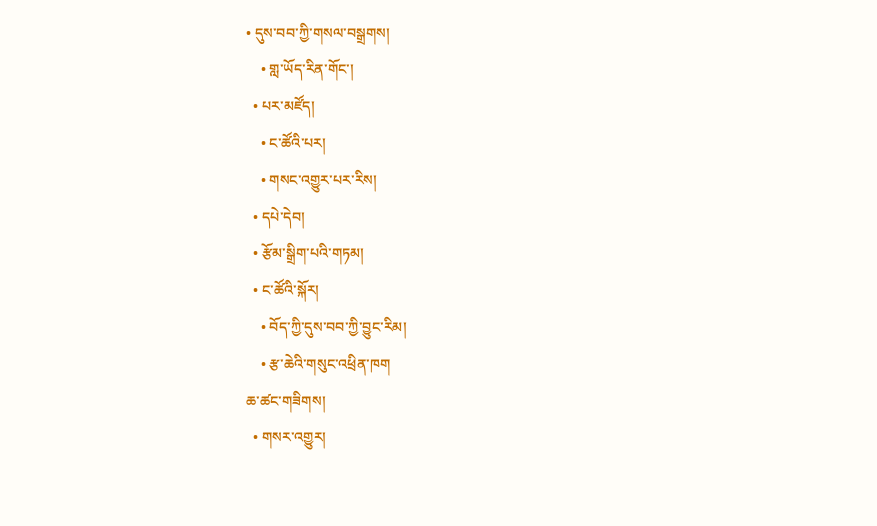• དུས་བབ་ཀྱི་གསལ་བསྒྲགས།
    • གླ་ཡོད་རིན་གོང་།
  • པར་མཛོད།
    • ང་ཚོའི་པར།
    • གསང་འགྱུར་པར་རིས།
  • དཔེ་དེབ།
  • རྩོམ་སྒྲིག་པའི་གཏམ།
  • ང་ཚོའི་སྐོར།
    • བོད་ཀྱི་དུས་བབ་ཀྱི་བྱུང་རིམ།
    • རྩ་ཆེའི་གསུང་འཕྲིན་ཁག
ཆ་ཚང་གཟིགས།
  • གསར་འགྱུར།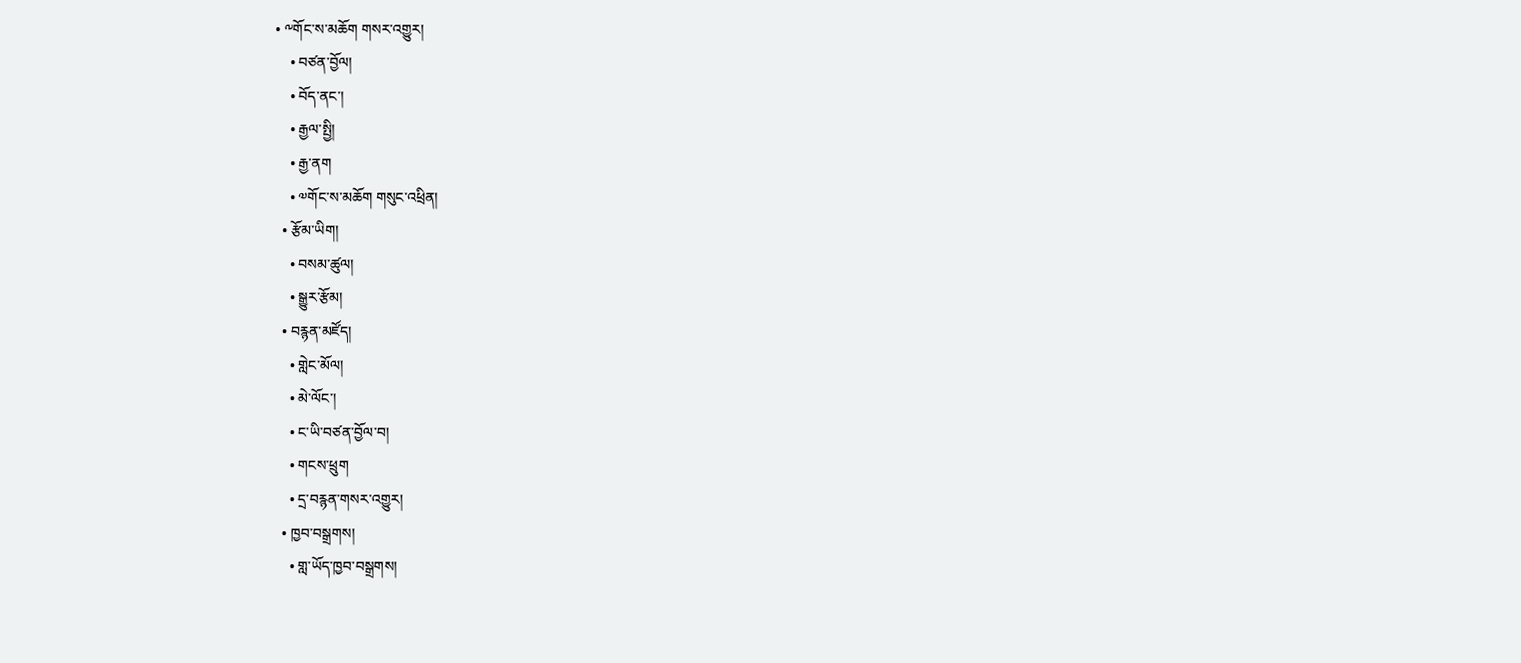• ༸གོང་ས་མཆོག གསར་འགྱུར།
    • བཙན་བྱོལ།
    • བོད་ནང་།
    • རྒྱལ་སྤྱི།
    • རྒྱ་ནག
    • ༧གོང་ས་མཆོག གསུང་འཕྲིན།
  • རྩོམ་ཡིག།
    • བསམ་ཚུལ།
    • སྒྱུར་རྩོམ།
  • བརྙན་མཛོད།
    • གླེང་མོལ།
    • མེ་ལོང་།
    • ང་ཡི་བཙན་བྱོལ་བ།
    • གངས་ཕྲུག
    • དྲ་བརྙན་གསར་འགྱུར།
  • ཁྱབ་བསྒྲགས།
    • གླ་ཡོད་ཁྱབ་བསྒྲགས།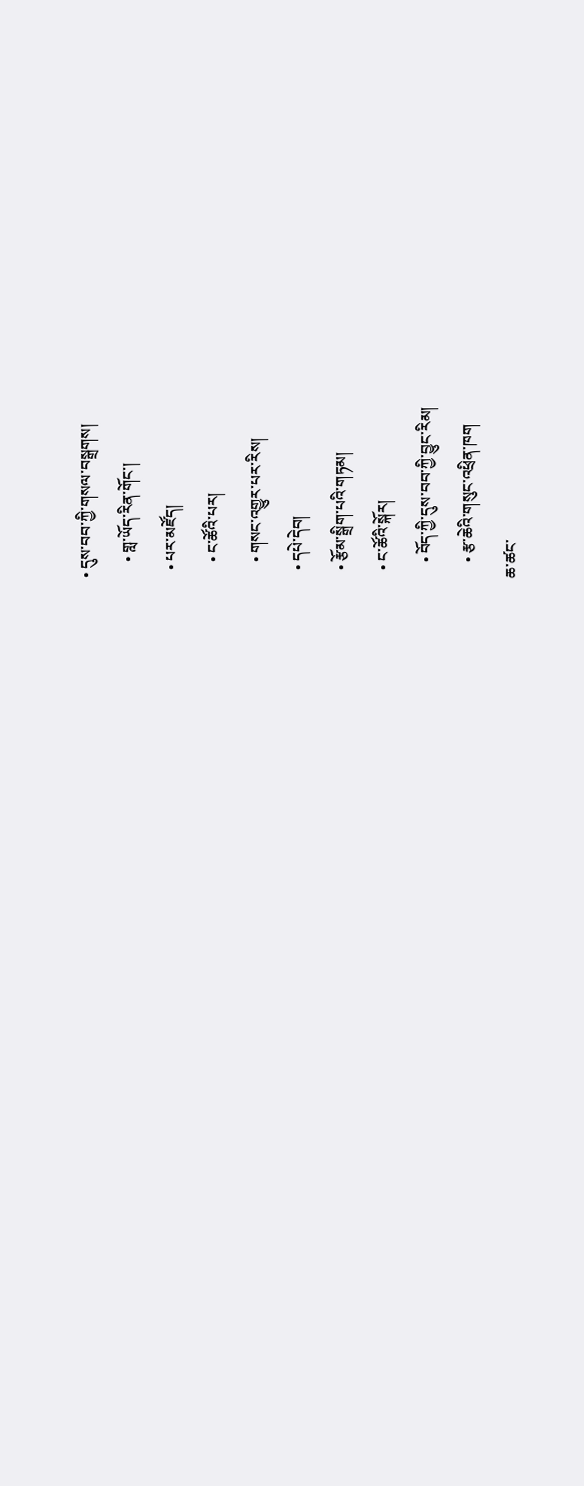• དུས་བབ་ཀྱི་གསལ་བསྒྲགས།
    • གླ་ཡོད་རིན་གོང་།
  • པར་མཛོད།
    • ང་ཚོའི་པར།
    • གསང་འགྱུར་པར་རིས།
  • དཔེ་དེབ།
  • རྩོམ་སྒྲིག་པའི་གཏམ།
  • ང་ཚོའི་སྐོར།
    • བོད་ཀྱི་དུས་བབ་ཀྱི་བྱུང་རིམ།
    • རྩ་ཆེའི་གསུང་འཕྲིན་ཁག
ཆ་ཚང་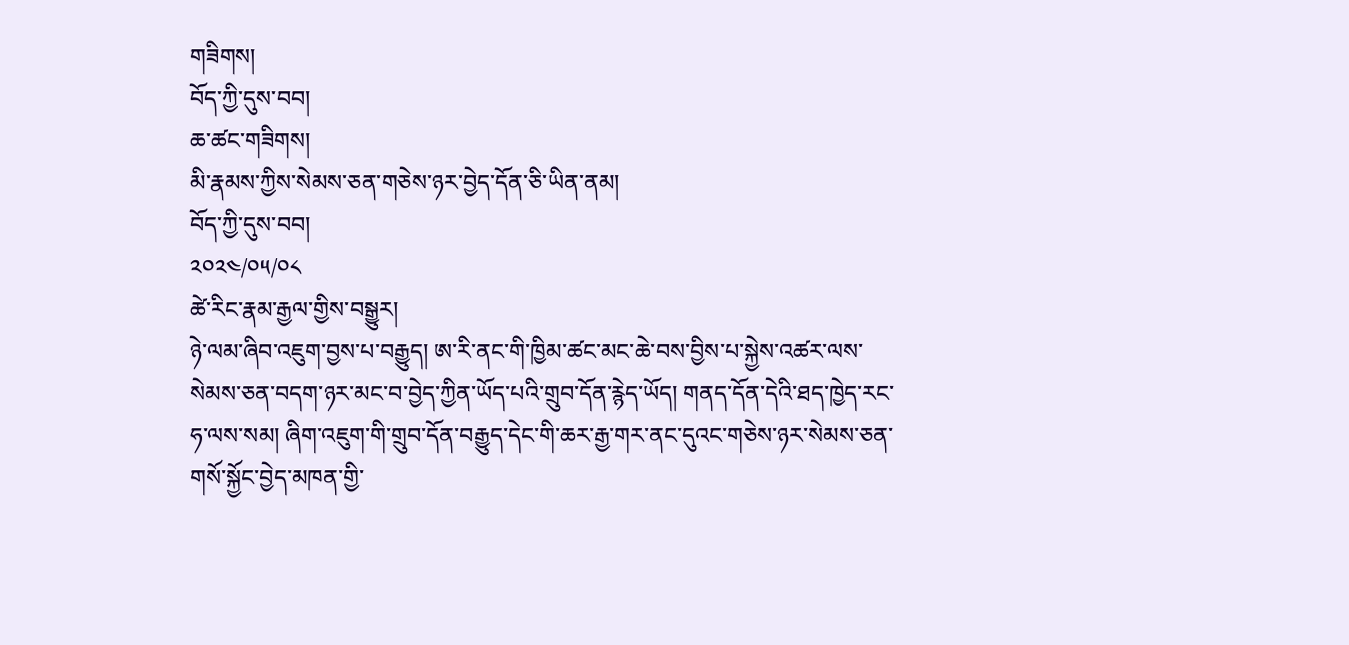གཟིགས།
བོད་ཀྱི་དུས་བབ།
ཆ་ཚང་གཟིགས།
མི་རྣམས་ཀྱིས་སེམས་ཅན་གཅེས་ཉར་བྱེད་དོན་ཅི་ཡིན་ནམ།
བོད་ཀྱི་དུས་བབ།
༢༠༢༤/༠༥/༠༨
ཚེ་རིང་རྣམ་རྒྱལ་གྱིས་བསྒྱུར།
ཉེ་ལམ་ཞིབ་འཇུག་བྱས་པ་བརྒྱུད། ཨ་རི་ནང་གི་ཁྱིམ་ཚང་མང་ཆེ་བས་བྱིས་པ་སྐྱེས་འཚར་ལས་སེམས་ཅན་བདག་ཉར་མང་བ་བྱེད་ཀྱིན་ཡོད་པའི་གྲུབ་དོན་རྙེད་ཡོད། གནད་དོན་དེའི་ཐད་ཁྱེད་རང་ཧ་ལས་སམ། ཞིག་འཇུག་གི་གྲུབ་དོན་བརྒྱུད་དེང་གི་ཆར་རྒྱ་གར་ནང་དུའང་གཅེས་ཉར་སེམས་ཅན་གསོ་སྐྱོང་བྱེད་མཁན་གྱི་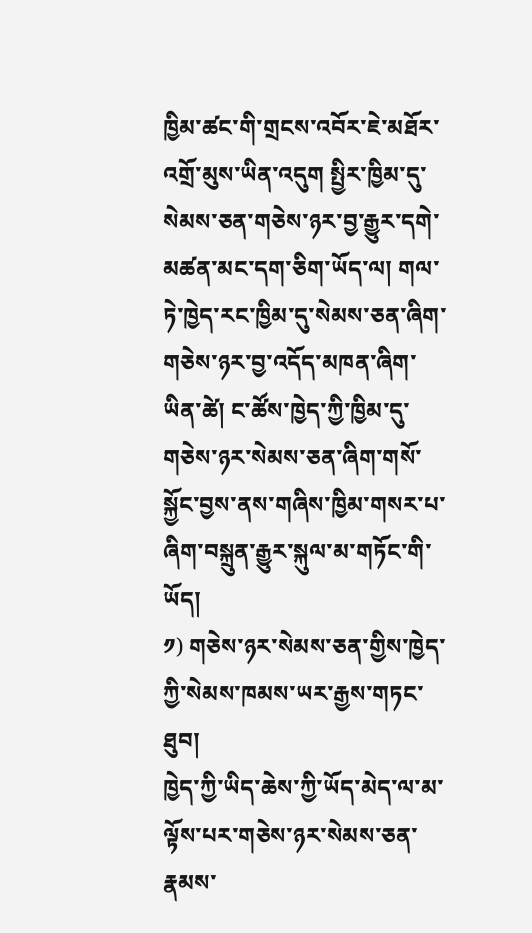ཁྱིམ་ཚང་གི་གྲངས་འབོར་ཇེ་མཐོར་འགྲོ་མུས་ཡིན་འདུག སྤྱིར་ཁྱིམ་དུ་སེམས་ཅན་གཅེས་ཉར་བྱ་རྒྱུར་དགེ་མཚན་མང་དག་ཅིག་ཡོད་ལ། གལ་ཏེ་ཁྱེད་རང་ཁྱིམ་དུ་སེམས་ཅན་ཞིག་གཅེས་ཉར་བྱ་འདོད་མཁན་ཞིག་ཡིན་ཚེ། ང་ཚོས་ཁྱེད་ཀྱི་ཁྱིམ་དུ་གཅེས་ཉར་སེམས་ཅན་ཞིག་གསོ་སྐྱོང་བྱས་ནས་གཞིས་ཁྱིམ་གསར་པ་ཞིག་བསྐྲུན་རྒྱུར་སྐུལ་མ་གཏོང་གི་ཡོད།
༡) གཅེས་ཉར་སེམས་ཅན་གྱིས་ཁྱེད་ཀྱི་སེམས་ཁམས་ཡར་རྒྱས་གཏང་ཐུབ།
ཁྱེད་ཀྱི་ཡིད་ཆེས་ཀྱི་ཡོད་མེད་ལ་མ་ལྟོས་པར་གཅེས་ཉར་སེམས་ཅན་རྣམས་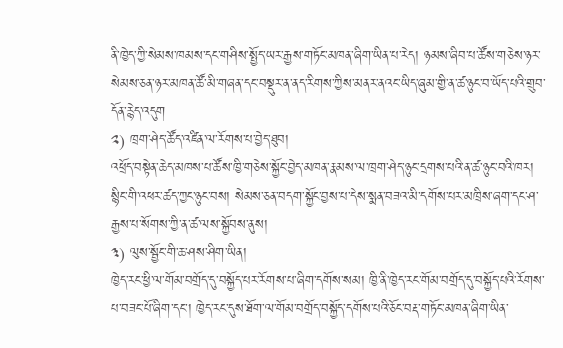ནི་ཁྱེད་ཀྱི་སེམས་ཁམས་དང་གཤིས་སྤྱོད་ཡར་རྒྱས་གཏོང་མཁན་ཞིག་ཡིན་པ་རེད། ཉམས་ཞིབ་པ་ཚོས་གཅེས་ཉར་སེམས་ཅན་ཉར་མཁན་ཚོ་མི་གཞན་དང་བསྡུར་ན་ནད་རིགས་ཀྱིས་མནར་ནའང་ཡིད་ཞུམ་གྱི་ན་ཚ་ཉུང་བ་ཡོད་པའི་གྲུབ་དོན་རྙེད་འདུག
༢) ཁྲག་ཤེད་ཚོད་འཛིན་ལ་རོགས་པ་བྱེད་ཐུབ།
འཕྲོད་བསྟེན་ཆེད་མཁས་པ་ཚོས་ཁྱི་གཅེས་སྐྱོང་བྱེད་མཁན་རྣམས་ལ་ཁྲག་ཤེད་ཉུང་དྲགས་པའི་ན་ཚ་ཉུང་བའི་ཁར། སྙིང་གི་འཕར་ཚད་ཀྱང་ཉུང་བས། སེམས་ཅན་བདག་སྐྱོང་བྱས་པ་དེས་སྨན་བཟའ་མི་དགོས་པར་མཁྲིས་ཞག་དང་ཤ་རྒྱས་པ་སོགས་ཀྱི་ན་ཚ་ལས་སྐྱོབས་ནུས།
༣) ལུས་སྦྱོང་གི་ཆ་ཤས་ཤིག་ཡིན།
ཁྱེད་རང་ཕྱི་ལ་གོམ་བགྲོད་དུ་བསྐྱོད་པར་རོགས་པ་ཞིག་དགོས་སམ། ཁྱི་ནི་ཁྱེད་རང་གོམ་བགྲོད་དུ་བསྐྱོད་པའི་རོགས་པ་བཟང་པོ་ཞིག་དང་། ཁྱེད་རང་དུས་ཐོག་ལ་གོམ་བགྲོད་བསྐྱོད་དགོས་པའི་ཅོང་བརྡ་གཏོང་མཁན་ཞིག་ཡིན་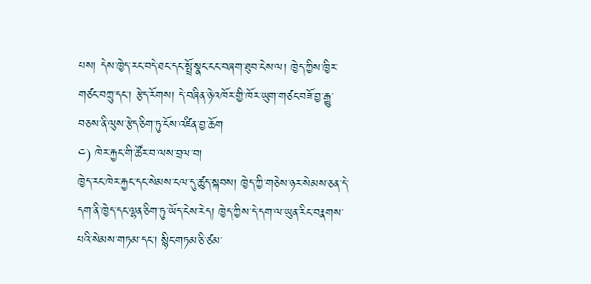པས། དེས་ཁྱེད་རང་བདེ་ཐང་དང་སྤྲོ་སྣང་ངང་བཞག་ཐུབ་ངེས་ལ། ཁྱེད་ཀྱིས་ཁྱིར་གཙང་བཀྲུ་དང་། རྩེད་རོགས། དེ་བཞིན་ཉེ་འཁོར་གྱི་ཁོར་ཡུག་གཙང་བཟོ་བྱ་རྒྱུ་བཅས་ནི་ལུས་རྩེད་ཅིག་ཏུ་ངོས་འཛིན་བྱ་ཆོག
༤) ཁེར་རྐྱང་གི་ཚོར་བ་ལས་བྲལ་བ།
ཁྱེད་རང་ཁེར་རྐྱང་དང་སེམས་ངལ་དུ་ཚུད་སྐབས། ཁྱེད་ཀྱི་གཅེས་ཉར་སེམས་ཅན་དེ་དག་ནི་ཁྱེད་དང་ལྷན་ཅིག་ཏུ་ཡོད་ངེས་རེད། ཁྱེད་ཀྱིས་དེ་དག་ལ་ཡུན་རིང་བརྣགས་པའི་སེམས་གཏམ་དང་། སྙིང་གཏམ་ཅི་ཙམ་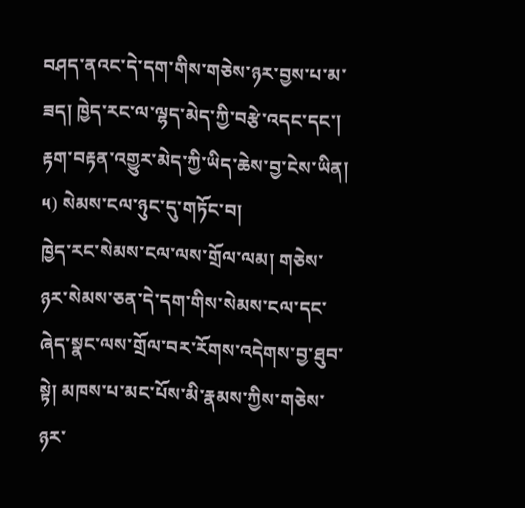བཤད་ནའང་དེ་དག་གིས་གཅེས་ཉར་བྱས་པ་མ་ཟད། ཁྱེད་རང་ལ་ལྷད་མེད་ཀྱི་བརྩེ་འདང་དང་། རྟག་བརྟན་འགྱུར་མེད་ཀྱི་ཡིད་ཆེས་བྱ་ངེས་ཡིན།
༥) སེམས་ངལ་ཉུང་དུ་གཏོང་བ།
ཁྱེད་རང་སེམས་ངལ་ལས་གྲོལ་ལམ། གཅེས་ཉར་སེམས་ཅན་དེ་དག་གིས་སེམས་ངལ་དང་ཞེད་སྣང་ལས་གྲོལ་བར་རོགས་འདེགས་བྱ་ཐུབ་སྟེ། མཁས་པ་མང་པོས་མི་རྣམས་ཀྱིས་གཅེས་ཉར་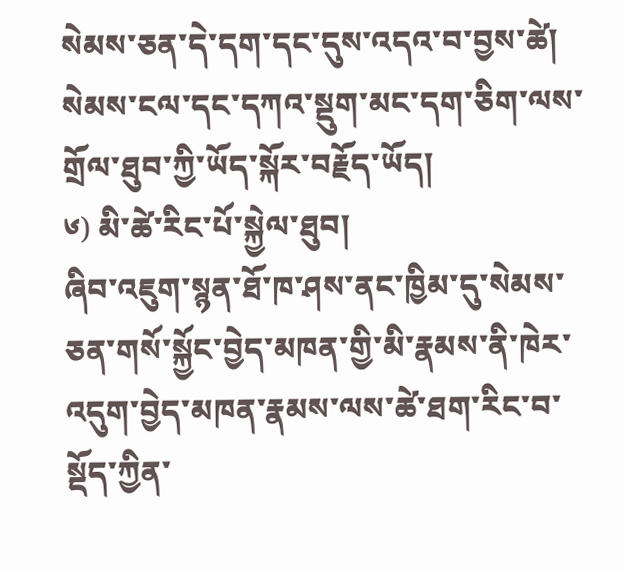སེམས་ཅན་དེ་དག་དང་དུས་འདའ་བ་བྱས་ཚེ། སེམས་ངལ་དང་དཀའ་སྡུག་མང་དག་ཅིག་ལས་གྲོལ་ཐུབ་ཀྱི་ཡོད་སྐོར་བརྗོད་ཡོད།
༦) མི་ཚེ་རིང་པོ་སྐྱེལ་ཐུབ།
ཞིབ་འཇུག་སྙན་ཐོ་ཁ་ཤས་ནང་ཁྱིམ་དུ་སེམས་ཅན་གསོ་སྐྱོང་བྱེད་མཁན་གྱི་མི་རྣམས་ནི་ཁེར་འདུག་བྱེད་མཁན་རྣམས་ལས་ཚེ་ཐག་རིང་བ་སྡོད་ཀྱིན་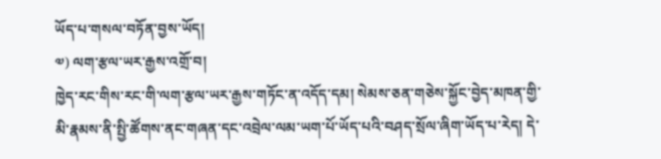ཡོད་པ་གསལ་བཏོན་བྱས་ཡོད།
༧) ལག་རྩལ་ཡར་རྒྱས་འགྲོ་བ།
ཁྱེད་རང་གིས་རང་གི་ལག་རྩལ་ཡར་རྒྱས་གཏོང་ན་འདོད་དམ། སེམས་ཅན་གཅེས་སྐྱོང་བྱེད་མཁན་གྱི་མི་རྣམས་ནི་སྤྱི་ཚོགས་ནང་གཞན་དང་འབྲེལ་ལམ་ཡག་པོ་ཡོད་པའི་བཤད་སྲོལ་ཞིག་ཡོད་པ་རེད། དེ་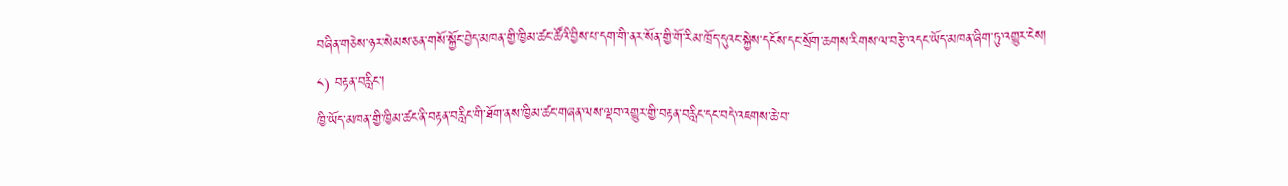བཞིན་གཅེས་ཉར་སེམས་ཅན་གསོ་སྐྱོང་བྱེད་མཁན་གྱི་ཁྱིམ་ཚང་ཚོའི་བྱིས་པ་དག་གི་ནར་སོན་གྱི་གོ་རིམ་ཁྲོད་དུའང་སྐྱེས་དངོས་དང་སྲོག་ཆགས་རིགས་ལ་བརྩེ་འདང་ཡོད་མཁན་ཞིག་ཏུ་འགྱུར་ངེས།
༨) བརྟན་བརླིང་།
ཁྱི་ཡོད་མཁན་གྱི་ཁྱིམ་ཚང་ནི་བརྟན་བརླིང་གི་ཐོག་ནས་ཁྱིམ་ཚང་གཞན་ལས་ལྡབ་འགྱུར་གྱི་བརྟན་བརླིང་དང་བདེ་འཇགས་ཆེ་བ་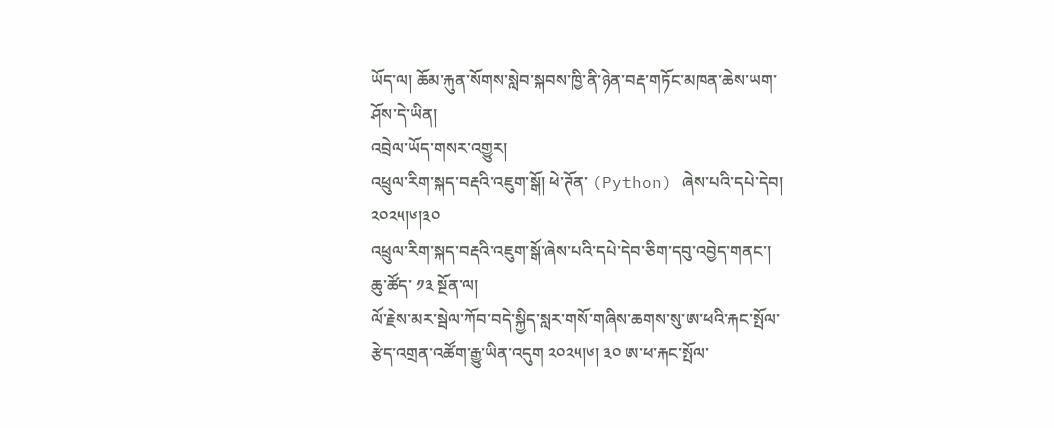ཡོད་ལ། ཆོམ་རྐུན་སོགས་སླེབ་སྐབས་ཁྱི་ནི་ཉེན་བརྡ་གཏོང་མཁན་ཆེས་ཡག་ཤོས་དེ་ཡིན།
འབྲེལ་ཡོད་གསར་འགྱུར།
འཕྲུལ་རིག་སྐད་བརྡའི་འཇུག་སྒོ། ཕེ་ཊོན་ (Python) ཞེས་པའི་དཔེ་དེབ། ༢༠༢༥།༦།༣༠
འཕྲུལ་རིག་སྐད་བརྡའི་འཇུག་སྒོ་ཞེས་པའི་དཔེ་དེབ་ཅིག་དབུ་འབྱེད་གནང་།
ཆུ་ཚོད་ ༡༣ སྔོན་ལ།
ལོ་རྗེས་མར་སྦེལ་ཀོབ་བདེ་སྐྱིད་སླར་གསོ་གཞིས་ཆགས་སུ་ཨ་ཕའི་རྐང་སྤོལ་རྩེད་འགྲན་འཚོག་རྒྱུ་ཡིན་འདུག ༢༠༢༥།༦། ༣༠ ཨ་ཕ་རྐང་སྤོལ་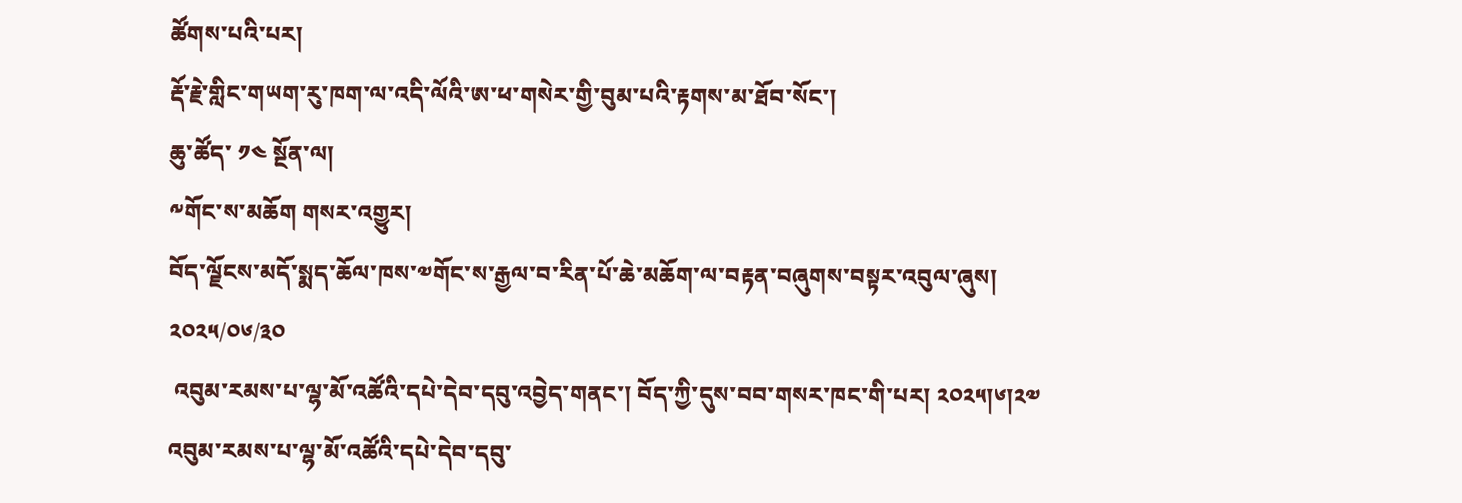ཚོགས་པའི་པར།
རྡོ་རྗེ་གླིང་གཡག་རུ་ཁག་ལ་འདི་ལོའི་ཨ་ཕ་གསེར་གྱི་བུམ་པའི་རྟགས་མ་ཐོབ་སོང་།
ཆུ་ཚོད་ ༡༤ སྔོན་ལ།
༸གོང་ས་མཆོག གསར་འགྱུར།
བོད་ལྗོངས་མདོ་སྨད་ཆོལ་ཁས་༧གོང་ས་རྒྱལ་བ་རིན་པོ་ཆེ་མཆོག་ལ་བརྟན་བཞུགས་བསྟར་འབུལ་ཞུས།
༢༠༢༥/༠༦/༣༠
 འབུམ་རམས་པ་ལྷ་མོ་འཚོའི་དཔེ་དེབ་དབུ་འབྱེད་གནང་། བོད་ཀྱི་དུས་བབ་གསར་ཁང་གི་པར། ༢༠༢༥།༦།༢༧
འབུམ་རམས་པ་ལྷ་མོ་འཚོའི་དཔེ་དེབ་དབུ་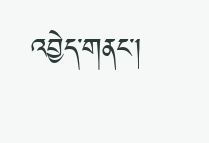འབྱེད་གནང་།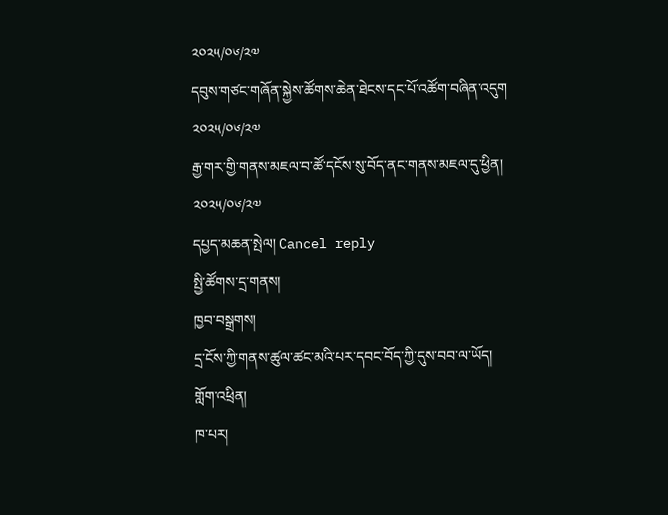༢༠༢༥/༠༦/༢༧
དབུས་གཙང་གཞོན་སྐྱེས་ཚོགས་ཆེན་ཐེངས་དང་པོ་འཚོག་བཞིན་འདུག
༢༠༢༥/༠༦/༢༧
རྒྱ་གར་གྱི་གནས་མཇལ་བ་ཚོ་དངོས་སུ་བོད་ནང་གནས་མཇལ་དུ་ཕྱིན།
༢༠༢༥/༠༦/༢༧
དཔྱད་མཆན་སྤེལ། Cancel reply
སྤྱི་ཚོགས་དྲ་གནས།
ཁྱབ་བསྒྲགས།
དྲ་ངོས་ཀྱི་གནས་ཚུལ་ཚང་མའི་པར་དབང་བོད་ཀྱི་དུས་བབ་ལ་ཡོད།
གློག་འཕྲིན།
ཁ་པར།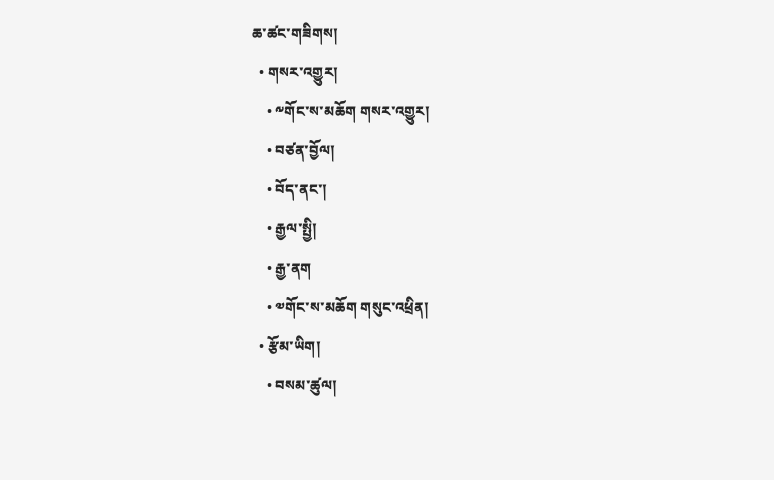ཆ་ཚང་གཟིགས།
  • གསར་འགྱུར།
    • ༸གོང་ས་མཆོག གསར་འགྱུར།
    • བཙན་བྱོལ།
    • བོད་ནང་།
    • རྒྱལ་སྤྱི།
    • རྒྱ་ནག
    • ༧གོང་ས་མཆོག གསུང་འཕྲིན།
  • རྩོམ་ཡིག།
    • བསམ་ཚུལ།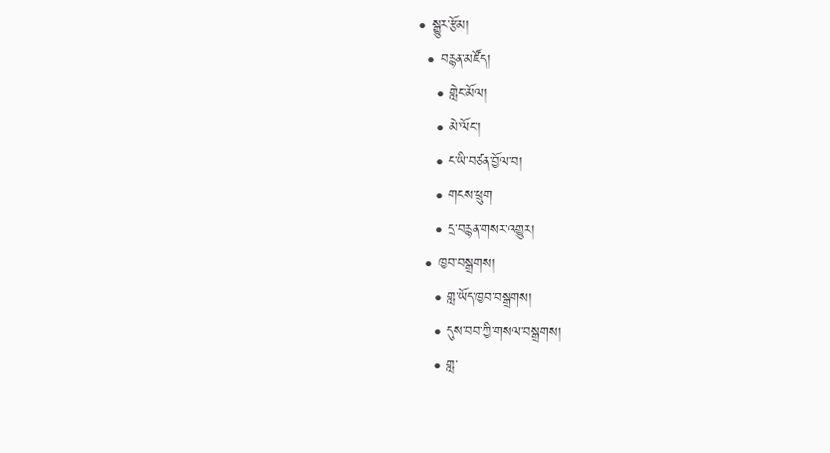• སྒྱུར་རྩོམ།
  • བརྙན་མཛོད།
    • གླེང་མོལ།
    • མེ་ལོང་།
    • ང་ཡི་བཙན་བྱོལ་བ།
    • གངས་ཕྲུག
    • དྲ་བརྙན་གསར་འགྱུར།
  • ཁྱབ་བསྒྲགས།
    • གླ་ཡོད་ཁྱབ་བསྒྲགས།
    • དུས་བབ་ཀྱི་གསལ་བསྒྲགས།
    • གླ་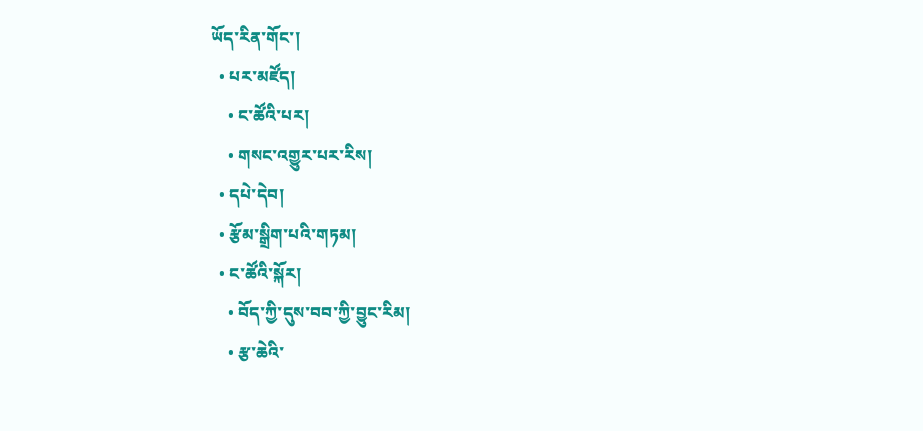ཡོད་རིན་གོང་།
  • པར་མཛོད།
    • ང་ཚོའི་པར།
    • གསང་འགྱུར་པར་རིས།
  • དཔེ་དེབ།
  • རྩོམ་སྒྲིག་པའི་གཏམ།
  • ང་ཚོའི་སྐོར།
    • བོད་ཀྱི་དུས་བབ་ཀྱི་བྱུང་རིམ།
    • རྩ་ཆེའི་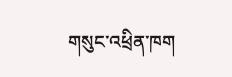གསུང་འཕྲིན་ཁག